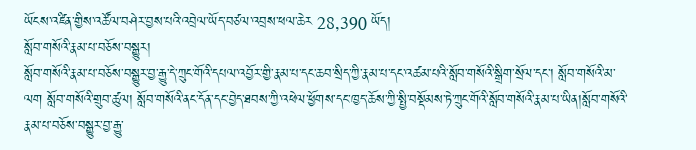ཡོངས་འཛིན་གྱིས་འཚོལ་བཤེར་བྱས་པའི་འབྲེལ་ཡོད་བཙལ་འབྲས་ཕལ་ཆེར 28,390 ཡོད།
སློབ་གསོའི་རྣམ་པ་བཅོས་བསྒྱུར།
སློབ་གསོའི་རྣམ་པ་བཅོས་བསྒྱུར་བྱ་རྒྱུ་དེ་ཀྲུང་གོའི་དཔལ་འབྱོར་གྱི་རྣམ་པ་དང་ཆབ་སྲིད་ཀྱི་རྣམ་པ་དང་འཚམ་པའི་སློབ་གསོའི་སྒྲིག་སྲོལ་དང་། སློབ་གསོའི་མ་ལག སློབ་གསོའི་གྲུབ་ཚུལ། སློབ་གསོའི་ནང་དོན་དང་བྱེད་ཐབས་ཀྱི་འཕེལ་ཕྱོགས་དང་ཁྱད་ཆོས་ཀྱི་སྤྱི་བསྡོམས་ཏེ་ཀྲུང་གོའི་སློབ་གསོའི་རྣམ་པ་ཡིན།སློབ་གསོའི་རྣམ་པ་བཅོས་བསྒྱུར་བྱ་རྒྱུ་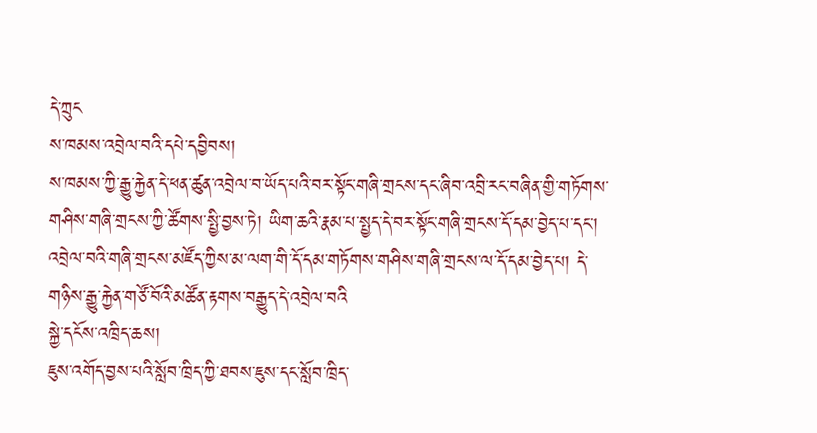དེ་ཀྲུང
ས་ཁམས་འབྲེལ་བའི་དཔེ་དབྱིབས།
ས་ཁམས་ཀྱི་རྒྱུ་རྐྱེན་དེ་ཕན་ཚུན་འབྲེལ་བ་ཡོད་པའི་བར་སྟོང་གཞི་གྲངས་དང་ཞིབ་འབྲི་རང་བཞིན་གྱི་གཏོགས་གཤིས་གཞི་གྲངས་ཀྱི་ཚོགས་སྤྱི་བྱས་ཏེ། ཡིག་ཆའི་རྣམ་པ་སྤྱད་དེ་བར་སྟོང་གཞི་གྲངས་དོ་དམ་བྱེད་པ་དང་། འབྲེལ་བའི་གཞི་གྲངས་མཛོད་ཀྱིས་མ་ལག་གི་དོ་དམ་གཏོགས་གཤིས་གཞི་གྲངས་ལ་དོ་དམ་བྱེད་པ། དེ་གཉིས་རྒྱུ་རྐྱེན་གཙོ་བོའི་མཚོན་རྟགས་བརྒྱུད་དེ་འབྲེལ་བའི
སྐྱེ་དངོས་འཁྲིད་ཆས།
ཇུས་འགོད་བྱས་པའི་སློབ་ཁྲིད་ཀྱི་ཐབས་ཇུས་དང་སློབ་ཁྲིད་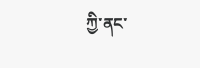ཀྱི་ནང་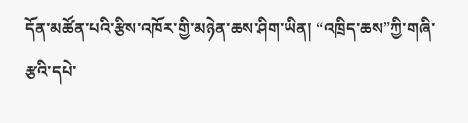དོན་མཚོན་པའི་རྩིས་འཁོར་གྱི་མཉེན་ཆས་ཤིག་ཡིན། “འཁྲིད་ཆས”ཀྱི་གཞི་རྩའི་དཔེ་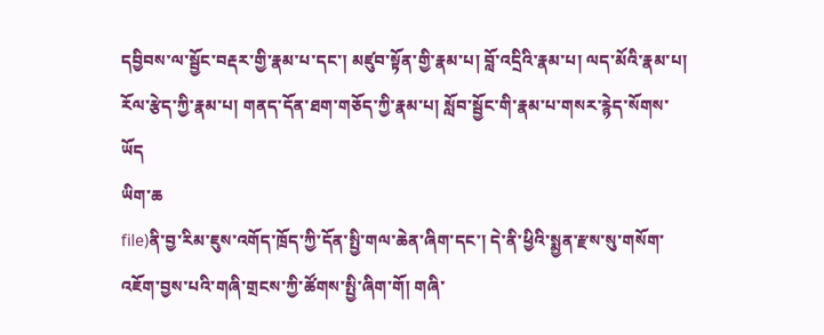དབྱིབས་ལ་སྦྱོང་བརྡར་གྱི་རྣམ་པ་དང་། མཛུབ་སྟོན་གྱི་རྣམ་པ། བློ་འདྲིའི་རྣམ་པ། ལད་མོའི་རྣམ་པ། རོལ་རྩེད་ཀྱི་རྣམ་པ། གནད་དོན་ཐག་གཅོད་ཀྱི་རྣམ་པ། སློབ་སྦྱོང་གི་རྣམ་པ་གསར་རྙེད་སོགས་ཡོད
ཡིག་ཆ
file)ནི་བྱ་རིམ་ཇུས་འགོད་ཁྲོད་ཀྱི་དོན་སྤྱི་གལ་ཆེན་ཞིག་དང་། དེ་ནི་ཕྱིའི་སྨྱན་རྫས་སུ་གསོག་འཇོག་བྱས་པའི་གཞི་གྲངས་ཀྱི་ཚོགས་སྤྱི་ཞིག་གོ། གཞི་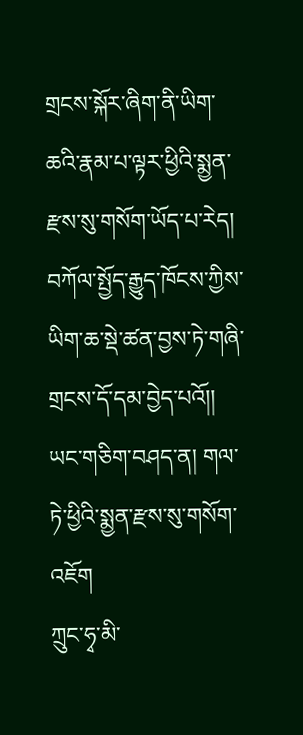གྲངས་སྐོར་ཞིག་ནི་ཡིག་ཆའི་རྣམ་པ་ལྟར་ཕྱིའི་སྨྱན་རྫས་སུ་གསོག་ཡོད་པ་རེད། བཀོལ་སྤྱོད་རྒྱུད་ཁོངས་ཀྱིས་ཡིག་ཆ་སྡེ་ཚན་བྱས་ཏེ་གཞི་གྲངས་དོ་དམ་བྱེད་པའོ།། ཡང་གཅིག་བཤད་ན། གལ་ཏེ་ཕྱིའི་སྨྱན་རྫས་སུ་གསོག་འཇོག
ཀྲུང་ཧྭ་མི་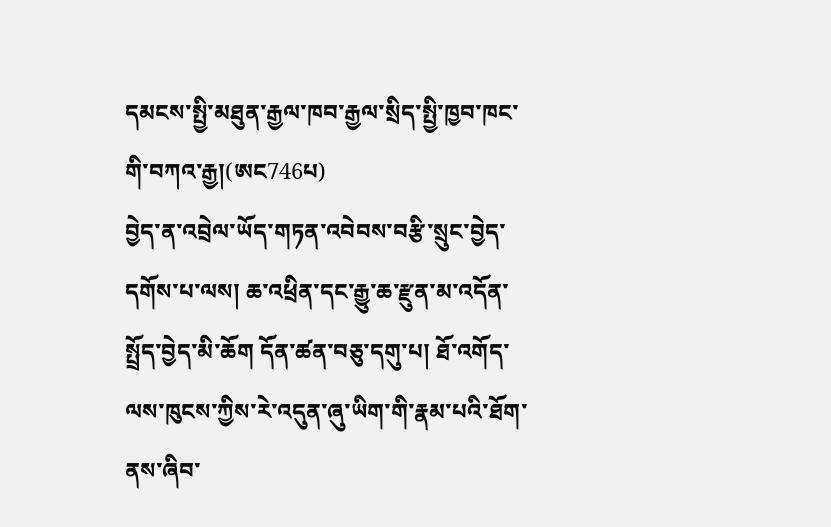དམངས་སྤྱི་མཐུན་རྒྱལ་ཁབ་རྒྱལ་སྲིད་སྤྱི་ཁྱབ་ཁང་གི་བཀའ་རྒྱ།(ཨང746པ)
བྱེད་ན་འབྲེལ་ཡོད་གཏན་འབེབས་བརྩི་སྲུང་བྱེད་དགོས་པ་ལས། ཆ་འཕྲིན་དང་རྒྱུ་ཆ་རྫུན་མ་འདོན་སྤྲོད་བྱེད་མི་ཆོག དོན་ཚན་བཅུ་དགུ་པ། ཐོ་འགོད་ལས་ཁུངས་ཀྱིས་རེ་འདུན་ཞུ་ཡིག་གི་རྣམ་པའི་ཐོག་ནས་ཞིབ་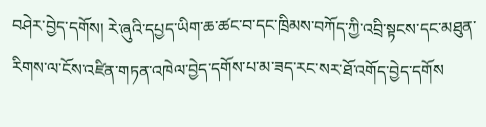བཤེར་བྱེད་དགོས། རེ་ཞུའི་དཔྱད་ཡིག་ཆ་ཚང་བ་དང་ཁྲིམས་བཀོད་ཀྱི་འབྲི་སྟངས་དང་མཐུན་རིགས་ལ་ངོས་འཛིན་གཏན་འཁེལ་བྱེད་དགོས་པ་མ་ཟད་རང་སར་ཐོ་འགོད་བྱེད་དགོས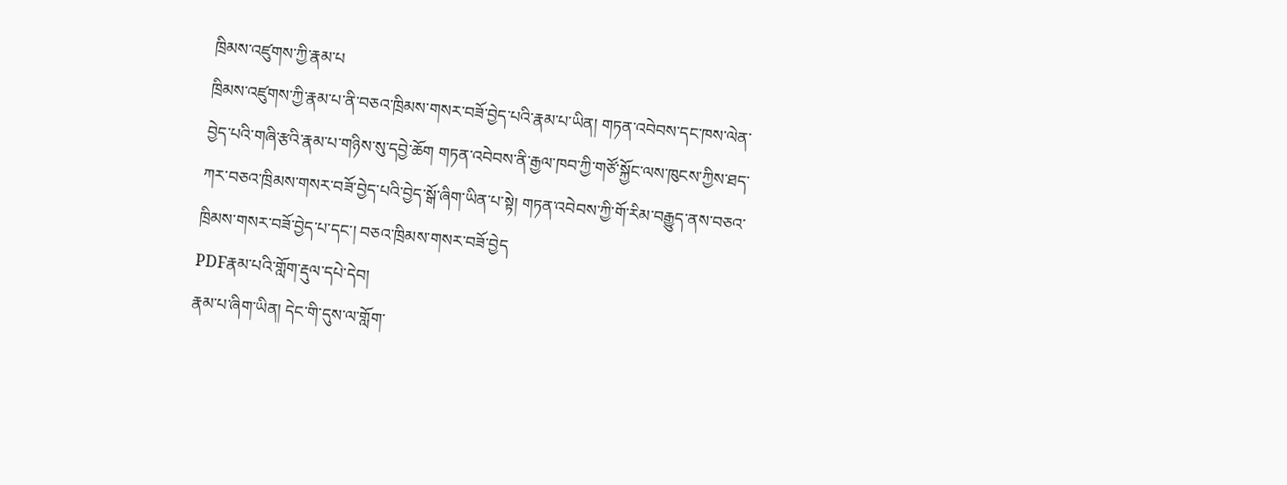ཁྲིམས་འཛུགས་ཀྱི་རྣམ་པ
ཁྲིམས་འཛུགས་ཀྱི་རྣམ་པ་ནི་བཅའ་ཁྲིམས་གསར་བཟོ་བྱེད་པའི་རྣམ་པ་ཡིན། གཏན་འབེབས་དང་ཁས་ལེན་བྱེད་པའི་གཞི་རྩའི་རྣམ་པ་གཉིས་སུ་དབྱེ་ཆོག གཏན་འབེབས་ནི་རྒྱལ་ཁབ་ཀྱི་གཙོ་སྐྱོང་ལས་ཁུངས་ཀྱིས་ཐད་ཀར་བཅའ་ཁྲིམས་གསར་བཟོ་བྱེད་པའི་བྱེད་སྒོ་ཞིག་ཡིན་པ་སྟེ། གཏན་འབེབས་ཀྱི་གོ་རིམ་བརྒྱུད་ནས་བཅའ་ཁྲིམས་གསར་བཟོ་བྱེད་པ་དང་། བཅའ་ཁྲིམས་གསར་བཟོ་བྱེད
PDFརྣམ་པའི་གློག་རྡུལ་དཔེ་དེབ།
རྣམ་པ་ཞིག་ཡིན། དེང་གི་དུས་ལ་གློག་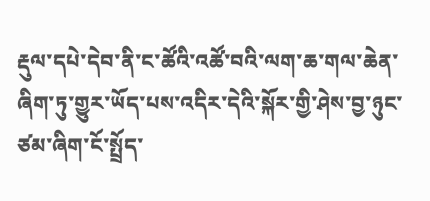རྡུལ་དཔེ་དེབ་ནི་ང་ཚོའི་འཚོ་བའི་ལག་ཆ་གལ་ཆེན་ཞིག་ཏུ་གྱུར་ཡོད་པས་འདིར་དེའི་སྐོར་གྱི་ཤེས་བྱ་ཉུང་ཙམ་ཞིག་ངོ་སྤྲོད་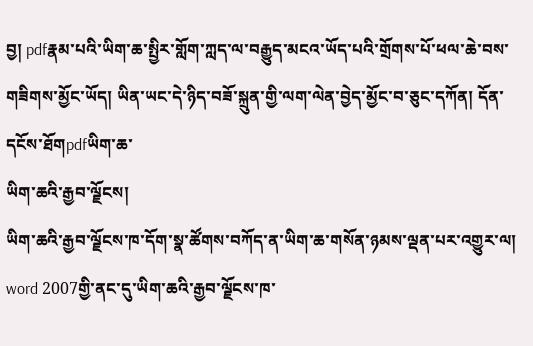བྱ། pdfརྣམ་པའི་ཡིག་ཆ་སྤྱིར་གློག་ཀླད་ལ་བརྒྱུད་མངའ་ཡོད་པའི་གྲོགས་པོ་ཕལ་ཆེ་བས་གཟིགས་མྱོང་ཡོད། ཡིན་ཡང་དེ་ཉིད་བཟོ་སྐྲུན་གྱི་ལག་ལེན་བྱེད་མྱོང་བ་ཅུང་དཀོན། དོན་དངོས་ཐོགpdfཡིག་ཆ་
ཡིག་ཆའི་རྒྱབ་ལྗོངས།
ཡིག་ཆའི་རྒྱབ་ལྗོངས་ཁ་དོག་སྣ་ཚོགས་བཀོད་ན་ཡིག་ཆ་གསོན་ཉམས་ལྡན་པར་འགྱུར་ལ། word 2007གྱི་ནང་དུ་ཡིག་ཆའི་རྒྱབ་ལྗོངས་ཁ་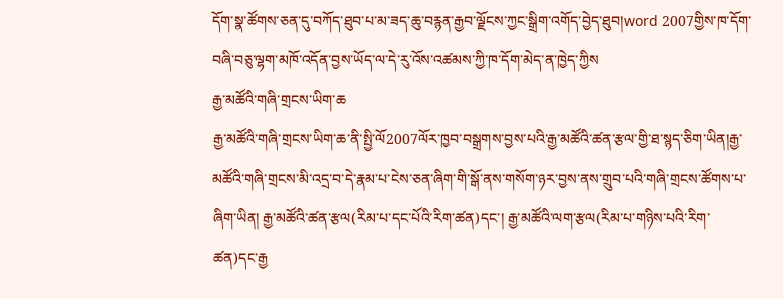དོག་སྣ་ཚོགས་ཅན་དུ་བཀོད་ཐུབ་པ་མ་ཟད་ཆུ་བརྙན་རྒྱབ་ལྗོངས་ཀྱང་སྒྲིག་འགོད་བྱེད་ཐུབ།word 2007གྱིས་ཁ་དོག་བཞི་བཅུ་ལྷག་མཁོ་འདོན་བྱས་ཡོད་ལ་དེ་རུ་འོས་འཚམས་ཀྱི་ཁ་དོག་མེད་ན་ཁྱེད་ཀྱིས
རྒྱ་མཚོའི་གཞི་གྲངས་ཡིག་ཆ
རྒྱ་མཚོའི་གཞི་གྲངས་ཡིག་ཆ་ནི་སྤྱི་ལོ2007ལོར་ཁྱབ་བསྒྲགས་བྱས་པའི་རྒྱ་མཚོའི་ཚན་རྩལ་གྱི་ཐ་སྙད་ཅིག་ཡིན།རྒྱ་མཚོའི་གཞི་གྲངས་མི་འདྲ་བ་དེ་རྣམ་པ་ངེས་ཅན་ཞིག་གི་སྒོ་ནས་གསོག་ཉར་བྱས་ནས་གྲུབ་པའི་གཞི་གྲངས་ཚོགས་པ་ཞིག་ཡིན། རྒྱ་མཚོའི་ཚན་རྩལ(རིམ་པ་དང་པོའི་རིག་ཚན)དང་། རྒྱ་མཚོའི་ལག་རྩལ(རིམ་པ་གཉིས་པའི་རིག་ཚན)དང་རྒྱ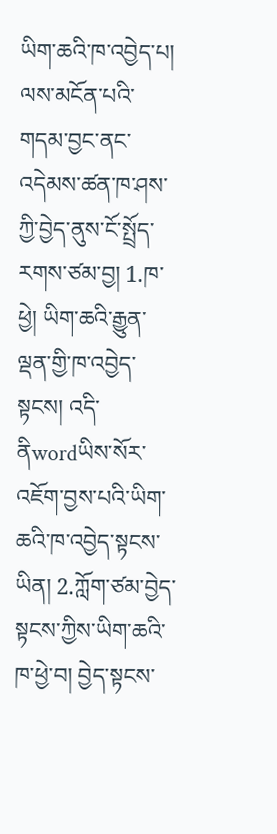ཡིག་ཆའི་ཁ་འབྱེད་པ།
ལས་མངོན་པའི་གདམ་བྱང་ནང་འདེམས་ཚན་ཁ་ཤས་ཀྱི་བྱེད་ནུས་ངོ་སྤྲོད་རགས་ཙམ་བྱ། 1.ཁ་ཕྱེ། ཡིག་ཆའི་རྒྱུན་ལྡན་གྱི་ཁ་འབྱེད་སྟངས། འདི་ནིwordཡིས་སོར་འཇོག་བྱས་པའི་ཡིག་ཆའི་ཁ་འབྱེད་སྟངས་ཡིན། 2.ཀློག་ཙམ་བྱེད་སྟངས་ཀྱིས་ཡིག་ཆའི་ཁ་ཕྱེ་བ། བྱེད་སྟངས་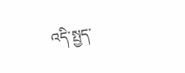འདི་སྤྱད་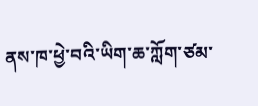ནས་ཁ་ཕྱེ་བའི་ཡིག་ཆ་ཀློག་ཙམ་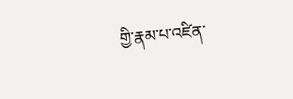གྱི་རྣམ་པ་འཛིན་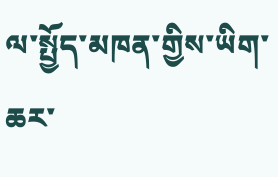ལ་སྤྱོད་མཁན་གྱིས་ཡིག་ཆར་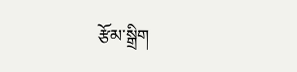རྩོམ་སྒྲིག